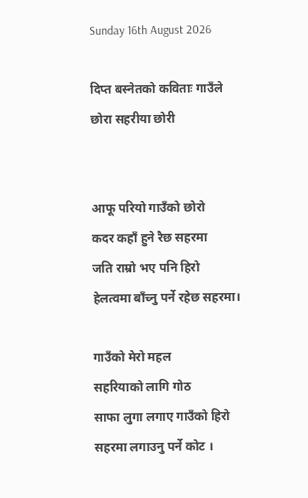Sunday 16th August 2026

दिप्त बस्नेतको कविताः गाउँले छोरा सहरीया छोरी


आफू परियो गाउँको छोरो
कदर कहाँ हुने रैछ सहरमा
जति राम्रो भए पनि हिरो
हेलत्वमा बाँच्नु पर्ने रहेछ सहरमा।

गाउँको मेरो महल
सहरियाको लागि गोठ
साफा लुगा लगाए गाउँको हिरो
सहरमा लगाउनु पर्ने कोट ।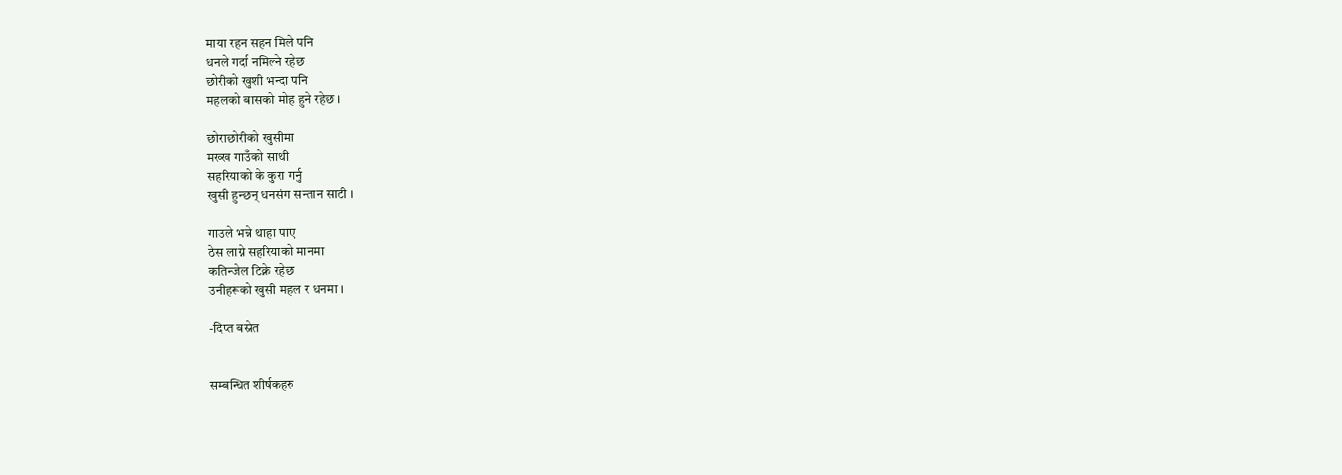माया रहन सहन मिले पनि
धनले गर्दा नमिल्ने रहेछ
छोरीको खुशी भन्दा पनि
महलको बासको मोह हुने रहेछ ।

छोराछोरीको खुसीमा
मख्ख गाउँको साथी
सहरियाको के कुरा गर्नु
खुसी हुन्छन् धनसंग सन्तान साटी ।

गाउले भन्ने थाहा पाए
ठेस लाग्ने सहरियाको मानमा
कतिन्जेल टिक्ने रहेछ
उनीहरूको खुसी महल र धनमा ।

-दिप्त बस्नेत


सम्बन्धित शीर्षकहरु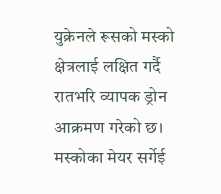युक्रेनले रूसको मस्को क्षेत्रलाई लक्षित गर्दै रातभरि व्यापक ड्रोन आक्रमण गरेको छ। मस्कोका मेयर सर्गेई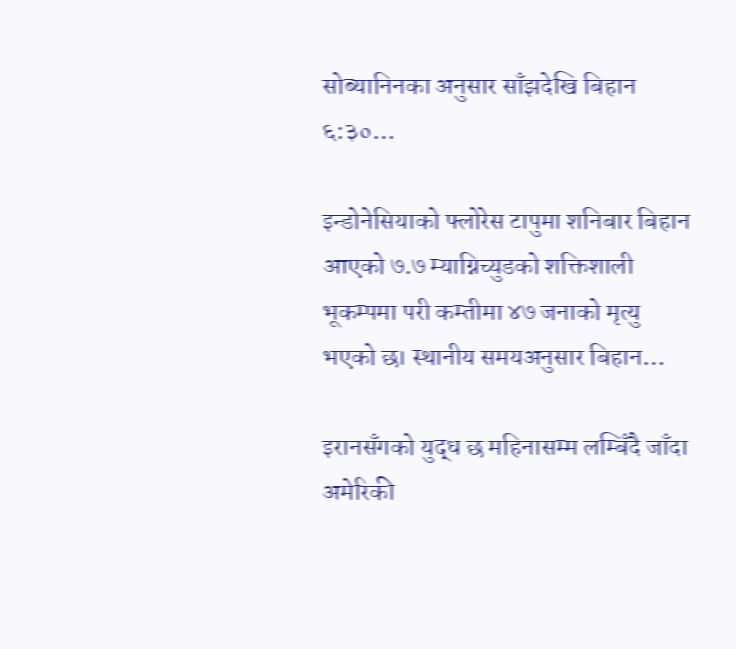सोब्यानिनका अनुसार साँझदेखि बिहान ६:३०…

इन्डोनेसियाको फ्लोरेस टापुमा शनिबार बिहान आएको ७.७ म्याग्निच्युडको शक्तिशाली भूकम्पमा परी कम्तीमा ४७ जनाको मृत्यु भएको छ। स्थानीय समयअनुसार बिहान…

इरानसँगको युद्ध छ महिनासम्म लम्बिँदै जाँदा अमेरिकी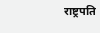राष्ट्रपति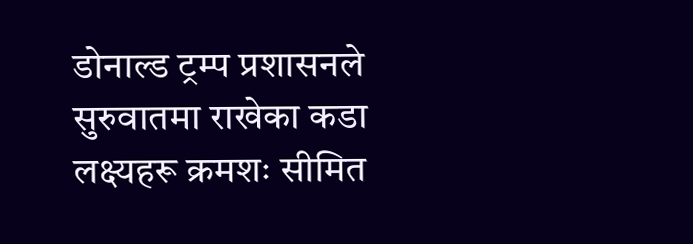डोनाल्ड ट्रम्प प्रशासनले सुरुवातमा राखेका कडा लक्ष्यहरू क्रमशः सीमित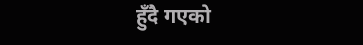हुँदै गएको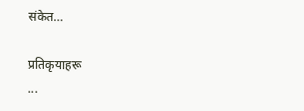संकेत…

प्रतिकृयाहरू
...